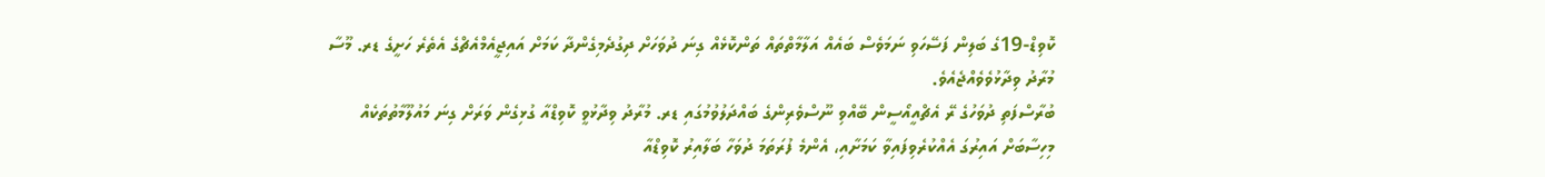ކޮވިޑް-19ގެ ބަލިން ފަސޭހަވި ނަމަވެސް ބައެއް އަލާމާތްތައް ތަންކޮޅެއް ގިނަ ދުވަހަށް ދިގުދެމިގެންދާ ކަމަށް އައިޖީއެމްއެޗްގެ އެތެރެ ހަށީގެ ޑރ. މޫސާ މުރާދު ވިދާޅުވެވެއްޖެއެވެ.
ބުރާސްފަތި ދުވަހުގެ ރޭ އެޗްއީއޯސީން ބޭއްވި ނޫސްވެރިންގެ ބައްދަލުވުމުގައި ޑރ. މުރާދު ވިދާޅުވީ ކޮވިޑްއާ ގުޅިގެން ވަރަށް ގިނަ މައުލޫމާތުތަކެއް މިހިސާބަށް އައިރުގަ އެއްކުރެވިފައިވާ ކަމަށާއި، އެންމެ ފުރަތަމަ ދުވަހާ ބަލާއިރު ކޮވިޑްއާ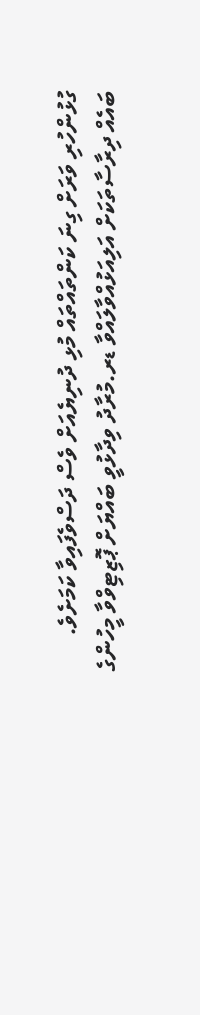ގުޅުންހުރި ވަރަށް ގިނަ ކަންތައްތައް މުޅި ދުނިޔެއަށް ވެސް ދަސްވެފައިވާ ކަމަށެވެ.
ބައެއް ދިރާސާތަކަށް އަލިއަޅުއްވާލައްވާ ޑރ.މުރާދު ވިދާޅުވީ ބައްޔަށް ޕޮޒިޓިވްވާ މީހުންގެ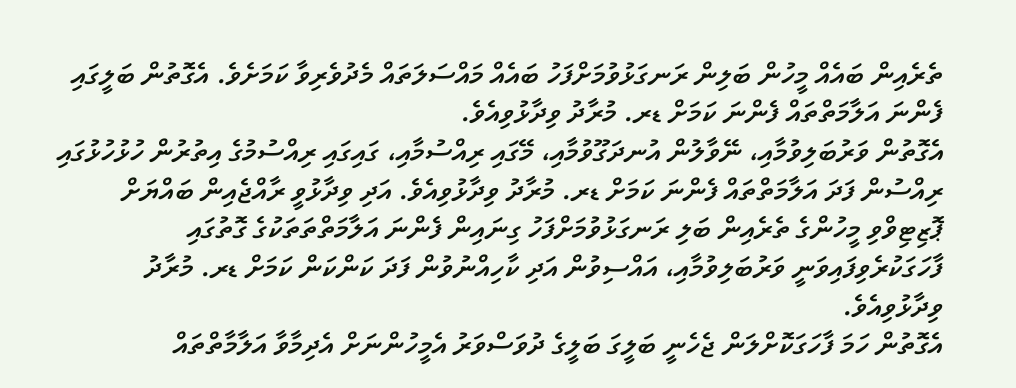ތެރެއިން ބައެއް މީހުން ބަލިން ރަނގަޅުވުމަށްފަހު ބައެއް މައްސަލަތައް މެދުވެރިވާ ކަމަށެވެ. އެގޮތުން ބަލީގައި ފެންނަ އަލާމަތްތައް ފެންނަ ކަމަށް ޑރ. މުރާދު ވިދާޅުވިއެވެ.
އެގޮތުން ވަރުބަލިވުމާއި، ނޭވާލުން އުނދަގޫވުމާއި، މޭގައި ރިއްސުމާއި، ގައިގައި ރިއްސުމުގެ އިތުރުން ހުޅުހުޅުގައި ރިއްސުން ފަދަ އަލާމަތްތައް ފެންނަ ކަމަށް ޑރ. މުރާދު ވިދާޅުވިއެވެ. އަދި ވިދާޅުވީ ރާއްޖެއިން ބައްޔަށް ޕޮޒިޓިވްވި މީހުންގެ ތެރެއިން ބަލި ރަނގަޅުވުމަށްފަހު ގިނައިން ފެންނަ އަލާމަތްތަތަކުގެ ގޮތުގައި ފާހަގަކުރެވިފައިވަނީ ވަރުބަލިވުމާއި، އައްސިވުން އަދި ކާހިއްނުވުން ފަދަ ކަންކަން ކަމަށް ޑރ. މުރާދު ވިދާޅުވިއެވެ.
އެގޮތުން ހަމަ ފާހަގަކޮށްލަން ޖެހެނީ ބަލީގަ ބަލީގެ ދުވަސްވަރު އެމީހުންނަށް އެދިމާވާ އަލާމާތްތައް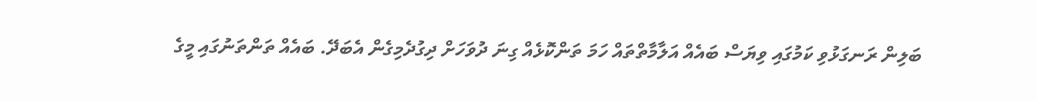ބަލިން ރަނގަޅުވި ކަމުގައި ވިޔަސް ބައެއް އަލާމާތްތައް ހަމަ ތަންކޮޅެއް ގިނަ ދުވަހަށް ދިގުދެމިގެން އެބަދޭ. ބައެއް ތަންތަނުގައި މީގެ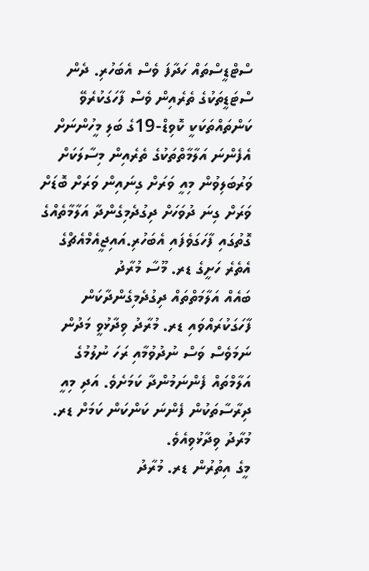ސްޓްޑީސްތައް ހަދާފަ ވެސް އެބަހުރި. ދެން ސްޓަޑީތަކުގެ ތެރެއިން ވެސް ފާހަގަކުރެވޭ ކަންތައްތަކަކީ ކޮވިޑް-19ގެ ބަލި މީހުންނަށް އެފެންނަ އަލާމާތްތަކުގެ ތެރެއިން މިސާލަކަށް ވަރުބަލިވުން މިއީ ވަރަށް ގިނައިން ވަރަށް ބޮޑަށް ވަރަށް ގިނަ ދުވަހަށް ދިގުދެމިގެންދާ އަލާމާތެއްގެ ގޮތުގައި ފާހަގަވެފައި އެބަހުރި.އައިޖީއެމްއެޗްގެ އެތެރެ ހަށީގެ ޑރ. މޫސާ މުރާދު
ބައެއް އަލާމަތްތައް ދިގުދެމިގެންދާކަން ފާހަގަކުރައްވައި ޑރ. މުރާދު ވިދާޅުވީ މަދުން ނަމަވެސް ވަސް ނުދުވުމާއި ރަހަ ނުލުމުގެ އަލާމްތައް ފެންނަމުންދާ ކަމަށެވެ. އަދި މިއީ ދިރާސާތަކުން ފެންނަ ކަންކަން ކަމަށް ޑރ. މުރާދު ވިދާޅުވިއެވެ.
މީގެ އިތުރުން ޑރ. މުރާދު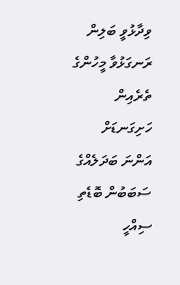ވިދާޅުވީ ބަލިން ރަނގަޅުވާ މީހުންގެ ތެރެއިން ހަށިގަނޑަށް އަންނަ ބަދަލެއްގެ ސަބަބުން ބޮޑެތި ސިއްހީ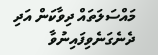މައްސަލަތައް ދިވާކަން އަދި ދެނެގަނެވިފައިނުވާ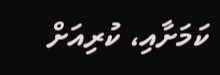ކަމަށާއި، ކުރިއަށް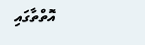އޮތްތާގައި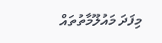މިފަދަ މައުލޫމާތުތައް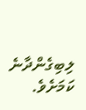ލިބިގެންދާނެ ކަމަށެވެ.